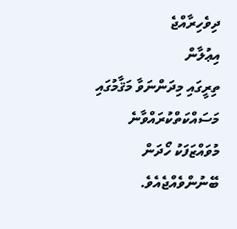ދިވެހިރާއްޖެ
އިޢުލާން
ތިރީގައި މިދަންނަވާ މަޤާމުގައި މަސައްކަތްކުރައްވާނެ މުވައްޒަފަކު ހޯދަން ބޭނުންވެއްޖެއެވެ.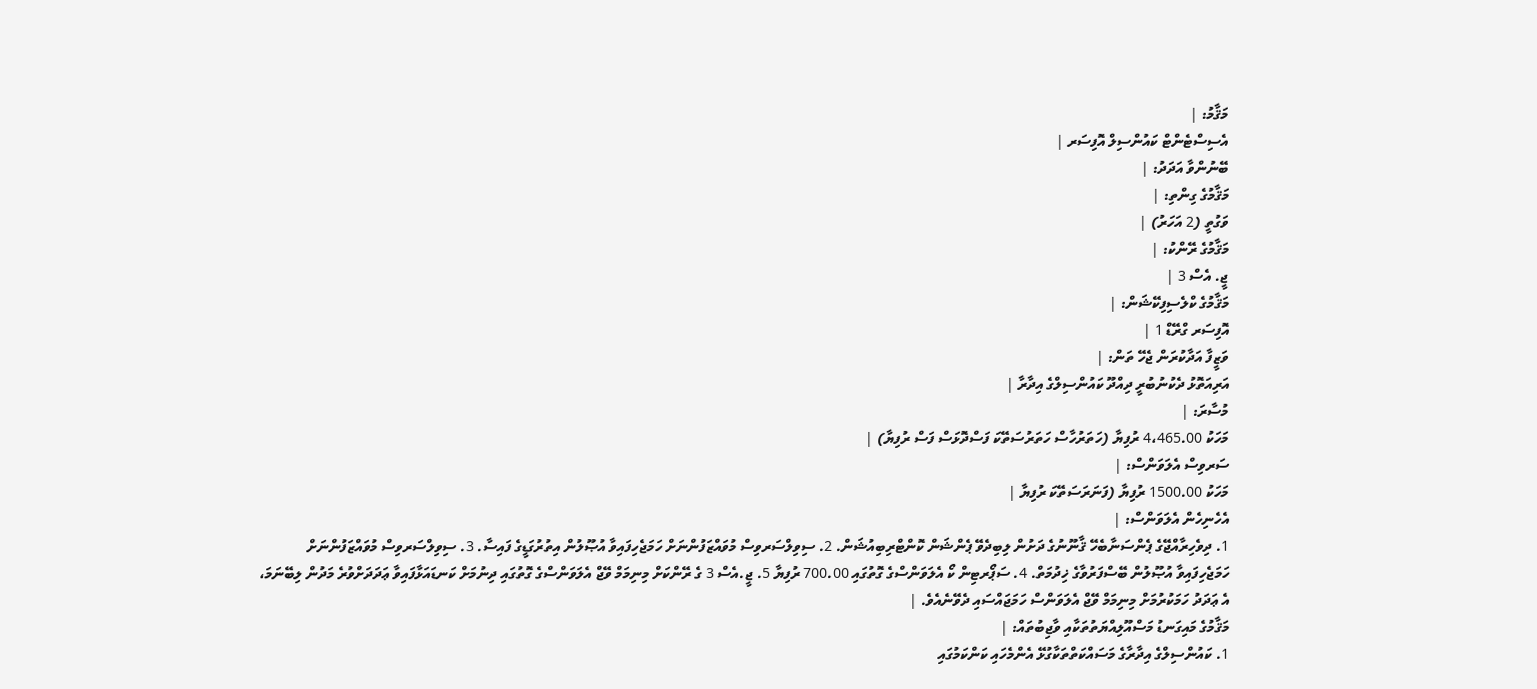މަޤާމު: |
އެސިސްޓެންޓް ކައުންސިލް އޮފިސަރ |
ބޭނުންވާ އަދަދު: |
މަޤާމުގެ ގިންތި: |
ވަގުތީ (2 އަހަރު) |
މަޤާމުގެ ރޭންކު: |
ޖީ. އެސް 3 |
މަޤާމުގެ ކްލެސިފިކޭޝަން: |
އޮފިސަރ ގްރޭޑް 1 |
ވަޒީފާ އަދާކުރަން ޖެހޭ ތަން: |
އަރިއަތޮޅު ދެކުނުބުރީ ދިއްދޫ ކައުންސިލްގެ އިދާރާ |
މުސާރަ: |
މަހަކު 4،465.00 ރުފިޔާ (ހަތަރުހާސް ހަތަރުސަތޭކަ ފަސްދޮޅަސް ފަސް ރުފިޔާ) |
ސަރވިސް އެލަވަންސް: |
މަހަކު 1500.00 ރުފިޔާ (ފަނަރަސަތޭކަ ރުފިޔާ |
އެހެނިހެން އެލަވަންސް: |
1. ދިވެހިރާއްޖޭގެ ޕެންސަނާބެހޭ ޤާނޫނުގެ ދަށުން ލިބިދެވޭ ޕެންޝަން ކޮންޓްރިބިއުޝަން. 2. ސިވިލްސަރވިސް މުވައްޒަފުންނަށް ހަމަޖެހިފައިވާ އުޞޫލުން އިތުރުގަޑީގެ ފައިސާ. 3. ސިވިލްސަރވިސް މުވައްޒަފުންނަށް ހަމަޖެހިފައިވާ އުޞޫލުން ބޭސްފަރުވާގެ ޚިދުމަތް. 4. ސަޕޯރޓިން ކޯ އެލަވަންސްގެ ގޮތުގައި 700.00 ރުފިޔާ 5. ޖީ.އެސް 3 ގެ ރޭންކަށް މިނިމަމް ވޭޖް އެލަވަންސްގެ ގޮތުގައި ދިނުމަށް ކަނޑައަޅާފައިވާ ޢަދަދަށްވުރެ މަދުން ލިބޭނަމަ، އެ ޢަދަދު ހަމަކުރުމަށް މިނިމަމް ވޭޖް އެލަވަންސް ހަމަޖައްސައި ދެވޭނެއެވެ. |
މަޤާމުގެ މައިގަނޑު މަސްއޫލިއްޔަތުތަކާއި ވާޖިބުތައް: |
1. ކައުންސިލްގެ އިދާރާގެ މަސައްކަތްތަކާގުޅޭ އެންމެހައި ކަންކަމުގައި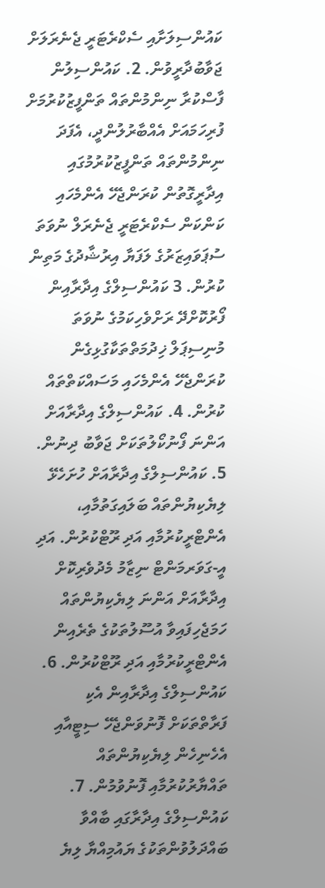ކައުންސިލަށާއި ސެކްރެޓަރީ ޖެނެރަލަށް ޖަވާބުދާރީވުން. 2. ކައުންސިލުން ފާސްކުރާ ނިންމުންތައް ތަންފީޒުކުރުމަށް ފުރިހަމައަށް އެއްބާރުލުންދީ، އެފަދަ ނިންމުންތައް ތަންފީޒުކުރުމުގައި އިދާރީގޮތުން ކުރަންޖެހޭ އެންމެހައި ކަންކަން ސެކްރެޓަރީ ޖެނެރަލް ނުވަތަ ސުޕަވައިޒަރުގެ ލަފަޔާ އިރުޝާދުގެ މަތިން ކުރުން. 3 ކައުންސިލްގެ އިދާރާއިން ފޯރުކޮށްދޭ ރަށްވެހިކަމުގެ ނުވަތަ މުނިސިޕަލް ޚިދުމަތްތަކާގުޅިގެން ކުރަންޖެހޭ އެންމެހައި މަސައްކަތްތައް ކުރުން. 4. ކައުންސިލްގެ އިދާރާއަށް އަންނަ ފޯނުކޯލުތަކަށް ޖަވާބު ދިނުން. 5. ކައުންސިލްގެ އިދާރާއަށް ހުށަހެޅޭ ލިޔެކިޔުންތައް ބަލައިގަތުމާއި، އެންޓްރީކުރުމާއި އަދި ރޫޓްކުރުން. އަދި އީ-ގަވަރމަންޓް ނިޒާމު މެދުވެރިކޮށް އިދާރާއަށް އަންނަ ލިޔެކިޔުންތައް ހަމަޖެހިފައިވާ އުސޫލުތަކުގެ ތެރެއިން އެންޓްރީކުރުމާއި އަދި ރޫޓްކުރުން. 6. ކައުންސިލްގެ އިދާރާއިން އެކި ފަރާތްތަކަށް ފޮނުވަންޖެހޭ ސިޓީއާއި އެހެނިހެން ލިޔެކިޔުންތައް ތައްޔާރުކުރުމާއި ފޮނުވުމުން. 7. ކައުންސިލްގެ އިދާރާގައި ބާއްވާ ބައްދަލުވުންތަކުގެ ޔައުމިއްޔާ ލިޔެ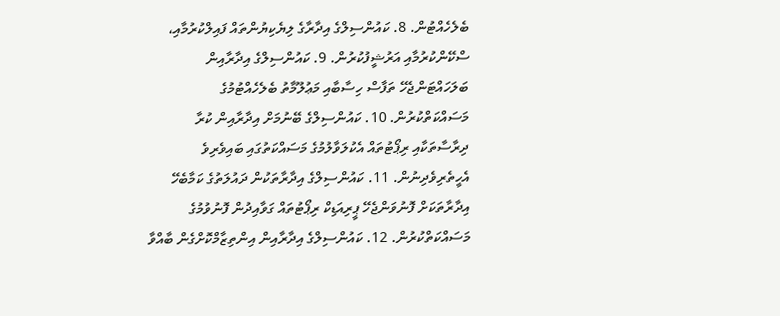ބެލެހެއްޓުން. 8. ކައުންސިލްގެ އިދާރާގެ ލިޔެކިޔުންތައް ފައިލްކުރުމާއި، ސްކޭންކުރުމާއި އަރުޝީފުކުރުން. 9. ކައުންސިލްގެ އިދާރާއިން ބަލަހައްޓަންޖެހޭ ތަފާސް ހިސާބާއި މަޢުލޫމާތު ބެލެހެއްޓުމުގެ މަސައްކަތްކުރުން. 10. ކައުންސިލްގެ ބޭނުމަށް އިދާރާއިން ކުރާ ދިރާސާތަކާއި ރިޕޯޓުތައް އެކުލަވާލުމުގެ މަސައްކަތުގައި ބައިވެރިވެ އެހީތެރިވެދިނުން. 11. ކައުންސިލްގެ އިދާރާތަކުން ދައުލަތުގެ ކަމާބެހޭ އިދާރާތަކަށް ފޮނުވަންޖެހޭ ޕީރިއަޑިކް ރިޕޯޓުތައް ގަވާއިދުން ފޮނުވުމުގެ މަސައްކަތްކުރުން. 12. ކައުންސިލްގެ އިދާރާއިން އިންތިޒާމްކޮށްގެން ބާއްވާ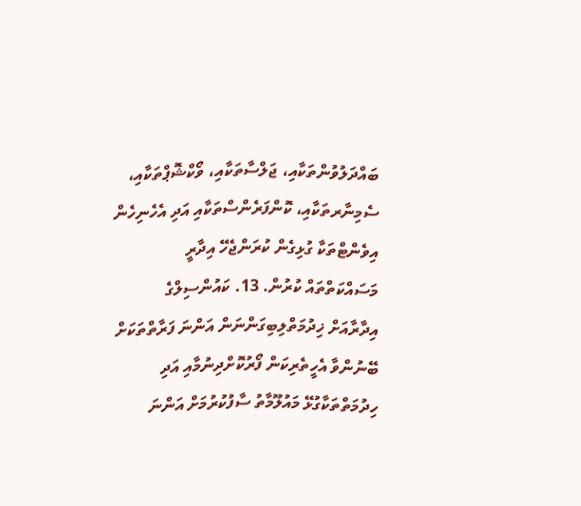ބައްދަލުވުންތަކާއި، ޖަލްސާތަކާއި، ވޯކްޝޮޕްތަކާއި، ސެމިނާރތަކާއި، ކޮންފަރެންސްތަކާއި އަދި އެހެނިހެން އިވެންޓްތަކާ ގުޅިގެން ކުރަންޖެހޭ އިދާރީ މަސައްކަތްތައް ކުރުން. 13. ކައުންސިލްގެ އިދާރާއަށް ޚިދުމަތްލިބިގަންނަން އަންނަ ފަރާތްތަކަށް ބޭނުންވާ އެހީތެރިކަން ފޯރުކޮށްދިނުމާއި އަދި ހިދުމަތްތަކާގުޅޭ މައުލޫމާތު ސާފުކުރުމަށް އަންނަ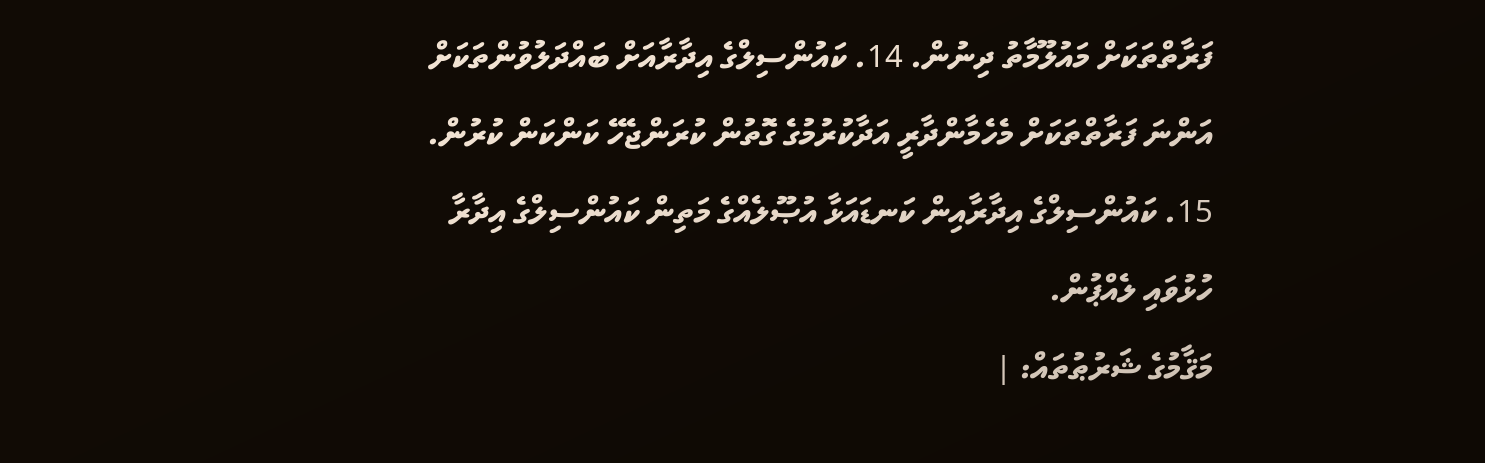ފަރާތްތަކަށް މައުލޫމާތު ދިނުން. 14. ކައުންސިލްގެ އިދާރާއަށް ބައްދަލުވުންތަކަށް އަންނަ ފަރާތްތަކަށް މެހެމާންދާރީ އަދާކުރުމުގެ ގޮތުން ކުރަންޖެހޭ ކަންކަން ކުރުން. 15. ކައުންސިލްގެ އިދާރާއިން ކަނޑައަޅާ އުޞޫލެއްގެ މަތިން ކައުންސިލްގެ އިދާރާ ހުޅުވައި ލެއްޕުން.
މަޤާމުގެ ޝަރުޠުތައް: |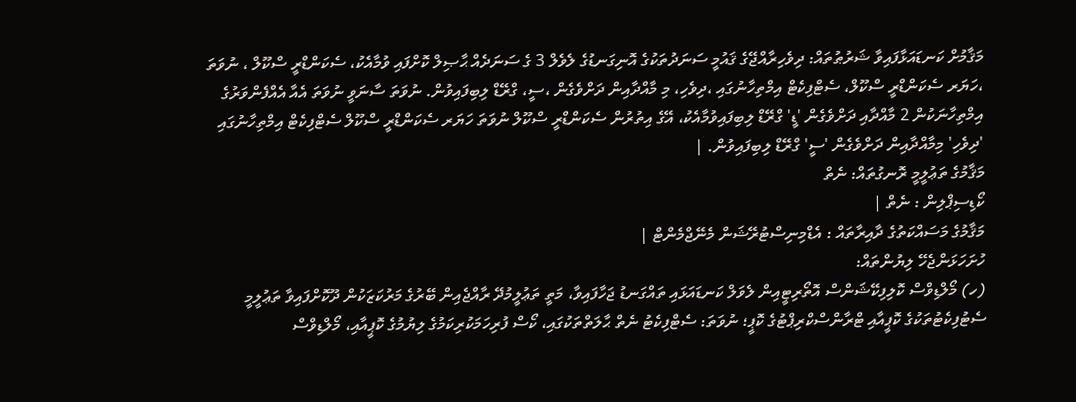މަޤާމުށް ކަނޑައަޅާފައިވާ ޝަރުޠުތައް: ދިވެހިރާއްޖޭގެ ޤައުމީ ސަނަދުތަކުގެ އޮނިގަނޑުގެ ލެވެލް 3 ގެ ސަނަދެއް ޙާޞިލް ކޮށްފައި ވުމާއެކު، ސެކަންޑްރީ ސްކޫލް ، ނުވަތަ ،ހަޔަރ ސެކަންޑްރީ ސްކޫލް، ސެޓްފިކެޓް އިމްތިހާނުގައި ،ދިވެހި، މި މާއްދާއިން ދަށްވެގެން ،ސީ، ގްރޭޑް ލިބިފައިވުން. ނުވަތަ ސާނަވީ ނުވަތަ އެއާ އެއްފެންވަރުގެ އިމްތިހާނަކުން 2 މާއްދާއި ދަށްވެގެން 'ޑީ' ގްރޭޑް ލިބިފައިވުމާއެކު، އޭގެ އިތުރުން ސެކަންޑްރީ ސްކޫލް ނުވަތަ ހަޔަރ ސެކަންޑްރީ ސްކޫލް ސެޓްފިކެޓް އިމްތިހާނުގައި 'ދިވެހި' މިމާއްދާއިން ދަށްވެގެން 'ސީ' ގްރޭޑް ލިބިފައިވުން. |
މަޤާމުގެ ތަޢުލީމީ ރޮނގުތައް: ނެތް
ކޯޑިސިޕްލިން : ނެތް |
މަޤާމުގެ މަސައްކަތުގެ ދާއިރާތައް : އެޑްމިނިސްޓުރޭޝަން މެނޭޖްމެންޓް |
ހުށަހަޅަންޖެހޭ ލިޔުންތައް:
(ހ) މޯލްޑިވްސް ކޮލިފިކޭޝަންސް އޮތޯރިޓީއިން ލެވަލް ކަނޑައަޅައި ތައްގަނޑު ޖަހާފައިވާ، މަތީ ތަޢުލީމުދޭ ރާއްޖެއިން ބޭރުގެ މަރުކަޒަކުން ދޫކޮށްފައިވާ ތަޢުލީމީ ސެޓުފިކެޓުތަކުގެ ކޮޕީއާއި ޓްރާންސްކްރިޕްޓުގެ ކޮޕީ؛ ނުވަތަ: ސެޓްފިކެޓު ނެތް ޙާލަތްތަކުގައި، ކޯސް ފުރިހަމަކުރިކަމުގެ ލިޔުމުގެ ކޮޕީއާއި، މޯލްޑިވްސް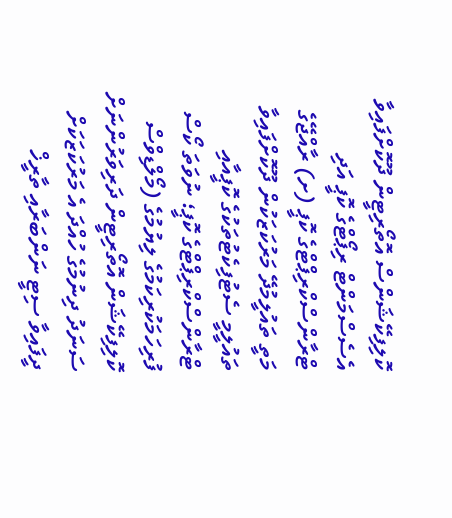ކޮލިފިކޭޝަންސް އޮތޯރިޓީން ދޫކޮށްފައިވާ އެސެސްމަންޓް ރިޕޯޓްގެ ކޮޕީ އަދި ޓްރާންސްކްރިޕްޓްގެ ކޮޕީ (ށ) ރާއްޖޭގެ މަތީ ތައުލީމުދޭ މަރުކަޒަކުން ދޫކޮށްފައިވާ ތައުލީމީ ސެޓުފިކެޓުތަކުގެ ކޮޕީއާއި ޓްރާންސްކްރިޕްޓްގެ ކޮޕީ؛ ނުވަތަ ކޯސް ފުރިހަމަކުރިކަމުގެ ލިޔުމުގެ (މޯލްޑިވްސް ކޮލިފިކޭޝަން އޮތޯރިޓީން ދަރިވަރުންނަށް ސަނަދު ދިނުމުގެ ހުއްދަ އެ މަރުކަޒަކަށް ދީފައިވާ ސިޓީ ނަންބަރާއި ތާރީޚް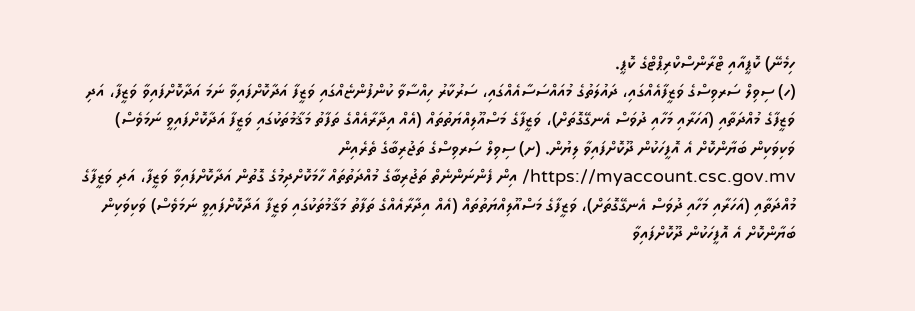ހިމެނޭ) ކޮޕީއާއި ޓްރާންސްކްރިޕްޓްގެ ކޮޕީ.
(ހ) ސިވިލް ސަރވިސްގެ ވަޒީފާއެއްގައި، ދައުލަތުގެ މުއައްސަސާއެއްގައި، ސަރުކާރު ހިއްސާވާ ކުންފުންޏެއްގައި ވަޒީފާ އަދާކޮށްފައިވާ ނަމަ އަދާކޮށްފައިވާ ވަޒީފާ، އަދި ވަޒީފާގެ މުއްދަތާއި (އަހަރާއި މަހާއި ދުވަސް އެނގޭގޮތަށް)، ވަޒީފާގެ މަސްއޫލިއްޔަތުތައް (އެއް އިދާރާއެއްގެ ތަފާތު މަޤާމުތަކުގައި ވަޒީފާ އަދާކޮށްފައިވީ ނަމަވެސް) ވަކިވަކިން ބަޔާންކޮށް އެ އޮފީހަކުން ދޫކޮށްފައިވާ ލިޔުން. (ށ) ސިވިލް ސަރވިސްގެ ތަޖުރިބާގެ ތެރެއިން https://myaccount.csc.gov.mv/ އިން ފެންނަންނެތް ތަޖުރިބާގެ މުއްދަތުތައް ހާމަކޮށްދިމުގެ ގޮތުން އަދާކޮށްފައިވާ ވަޒީފާ، އަދި ވަޒީފާގެ މުއްދަތާއި (އަހަރާއި މަހާއި ދުވަސް އެނގޭގޮތަށް)، ވަޒީފާގެ މަސްއޫލިއްޔަތުތައް (އެއް އިދާރާއެއްގެ ތަފާތު މަޤާމުތަކުގައި ވަޒީފާ އަދާކޮށްފައިވީ ނަމަވެސް) ވަކިވަކިން ބަޔާންކޮށް އެ އޮފީހަކުން ދޫކޮށްފައިވާ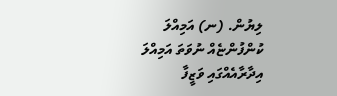ލިޔުން. (ނ) އަމިއްލަ ކުންފުންޏެއް ނުވަތަ އަމިއްލަ އިދާރާއެއްގައި ވަޒީފާ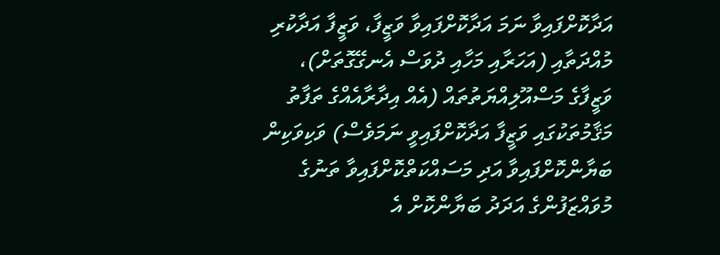އަދާކޮށްފައިވާ ނަމަ އަދާކޮށްފައިވާ ވަޒީފާ، ވަޒީފާ އަދާކުރި މުއްދަތާއި (އަހަރާއި މަހާއި ދުވަސް އެނގޭގޮތަށް)، ވަޒީފާގެ މަސްއޫލިއްޔަތުތައް (އެއް އިދާރާއެއްގެ ތަފާތު މަޤާމުތަކުގައި ވަޒީފާ އަދާކޮށްފައިވީ ނަމަވެސް) ވަކިވަކިން ބަޔާންކޮށްފައިވާ އަދި މަސައްކަތްކޮށްފައިވާ ތަނުގެ މުވައްޒަފުންގެ އަދަދު ބަޔާންކޮށް އެ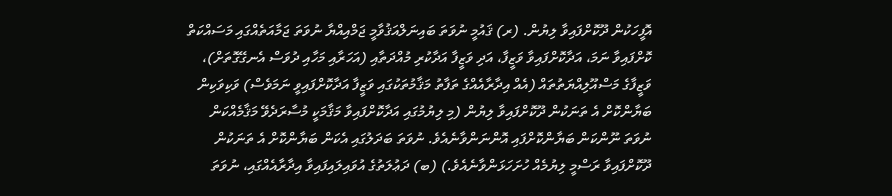އޮފީހަކުން ދޫކޮށްފައިވާ ލިޔުން. (ރ) ޤައުމީ ނުވަތަ ބައިނަލްއަޤުވާމީ ޖަމްއިއްޔާ ނުވަތަ ޖަމާއަތެއްގައި މަސައްކަތް ކޮށްފައިވާ ނަމަ، އަދާކޮށްފައިވާ ވަޒީފާ، އަދި ވަޒީފާ އަދާކުރި މުއްދަތާއި (އަހަރާއި މަހާއި ދުވަސް އެނގޭގޮތަށް)، ވަޒީފާގެ މަސްއޫލިއްޔަތުތައް (އެއް އިދާރާއެއްގެ ތަފާތު މަޤާމުތަކުގައި ވަޒީފާ އަދާކޮށްފައިވީ ނަމަވެސް) ވަކިވަކިން ބަޔާންކޮށް އެ ތަނަކުން ދޫކޮށްފައިވާ ލިޔުން (މި ލިޔުމުގައި އަދާކޮށްފައިވާ މަޤާމަކީ މުސާރަދެވޭ މަޤާމެއްކަން ނުވަތަ ނޫންކަން ބަޔާންކޮށްފައި އޮންނަންވާނެއެވެ. ނުވަތަ ބަދަލުގައި އެކަން ބަޔާންކޮށް އެ ތަނަކުން ދޫކޮށްފައިވާ ރަސްމީ ލިޔުމެއް ހުށަހަޅަންވާނެއެވެ.) (ބ) ދަޢުލަތުގެ އުވައިލައިފައިވާ އިދާރާއެއްގައި، ނުވަތަ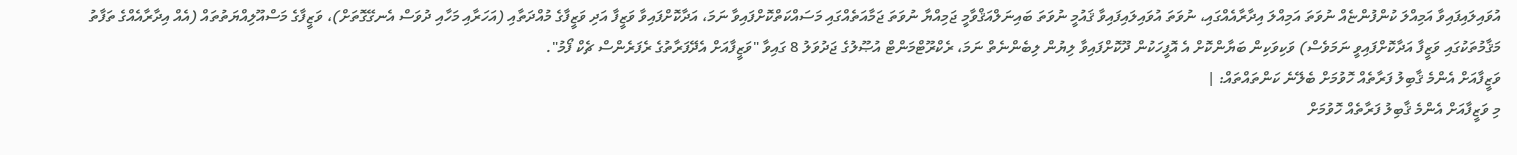އުވައިލައިފައިވާ އަމިއްލަ ކުންފުންޏެއް ނުވަތަ އަމިއްލަ އިދާރާއެއްގައި، ނުވަތަ އުވައިލައިފައިވާ ޤައުމީ ނުވަތަ ބައިނަލްއަޤްވާމީ ޖަމިއްޔާ ނުވަތަ ޖަމާއަތެއްގައި މަސައްކަތްކޮށްފައިވާ ނަމަ، އަދާކޮށްފައިވާ ވަޒީފާ އަދި ވަޒީފާގެ މުއްދަތާއި (އަހަރާއި މަހާއި ދުވަސް އެނގޭގޮތަށް)، ވަޒީފާގެ މަސްއޫލިއްޔަތުތައް (އެއް އިދާރާއެއްގެ ތަފާތު މަޤާމުތަކުގައި ވަޒީފާ އަދާކޮށްފައިވީ ނަމަވެސް) ވަކިވަކިން ބަޔާންކޮށް އެ އޮފީހަކުން ދޫކޮށްފައިވާ ލިޔުން ލިބެންނެތް ނަމަ، ރެކްރޫޓްމަންޓް އުޞޫލުގެ ޖަދުވަލު 8 ގައިވާ "ވަޒީފާއަށް އެދޭފަރާތުގެ ރެފަރެންސް ޗެކް ފޯމު".
ވަޒީފާއަށް އެންމެ ޤާބިލު ފަރާތެއް ހޮވުމަށް ބެލޭނެ ކަންތައްތައް: |
މި ވަޒީފާއަށް އެންމެ ޤާބިލު ފަރާތެއް ހޮވުމަށް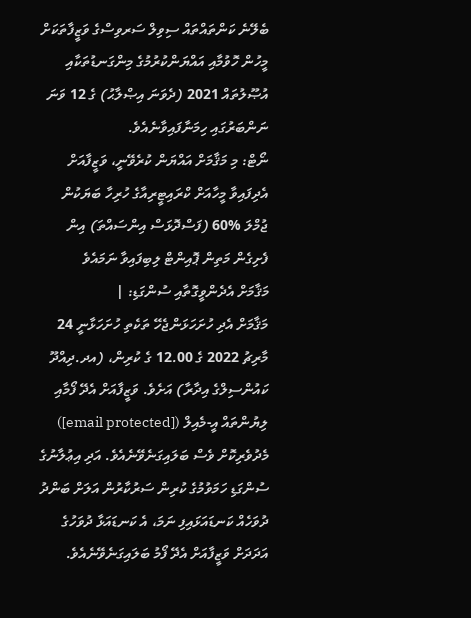ބެލޭނެ ކަންތައްތައް ސިވިލް ސަރވިސްގެ ވަޒީފާތަކަށް މީހުން ހޮވުމާއި އައްޔަންކުރުމުގެ މިންގަނޑުތަކާއި އުޞޫލުތައް 2021 (ދެވަނަ އިޞްލާޙު) ގެ 12 ވަނަ ނަންބަރުގައި ހިމަނާފައިވާނެއެވެ.
ނޯޓް: މި މަޤާމަށް އައްޔަން ކުރެވޭނީ، ވަޒީފާއަށް އެދިފައިވާ މީހާއަށް ކްރައިޓީރިއާގެ ހުރިހާ ބަޔަކުން ޖުމްލަ %60 (ފަސްދޮޅަސް އިންސައްތަ) އިން ފެށިގެން މަތިން ޕޮއިންޓް ލިބިފައިވާ ނަމައެވެ
މަޤާމަށް އެދެންވީގޮތާއި ސުންގަޑި: |
މަޤާމަށް އެދި ހުށަހަޅަންޖެހޭ ތަކެތި ހުށަހަޅާނީ 24 މާރިޗު 2022 ގެ 12.00 ގެ ކުރިން، (އދ.ދިއްދޫ ކައުންސިލްގެ އިދާރާ) އަށެވެ. ވަޒީފާއަށް އެދޭ ފޯމާއި ލިޔުންތައް އީ-މެއިލް ([email protected]) މެދުވެރިކޮށް ވެސް ބަލައިގަނެވޭނެއެވެ. އަދި އިޢުލާނުގެ ސުންގަޑި ހަމަވުމުގެ ކުރިން ސަރުކާރުން އަލަށް ބަންދު ދުވަހެއް ކަނޑައަޅައިފި ނަމަ، އެ ކަނޑައަޅާ ދުވަހުގެ އަދަދަށް ވަޒީފާއަށް އެދޭ ފޯމު ބަލައިގަނެވޭނެއެވެ.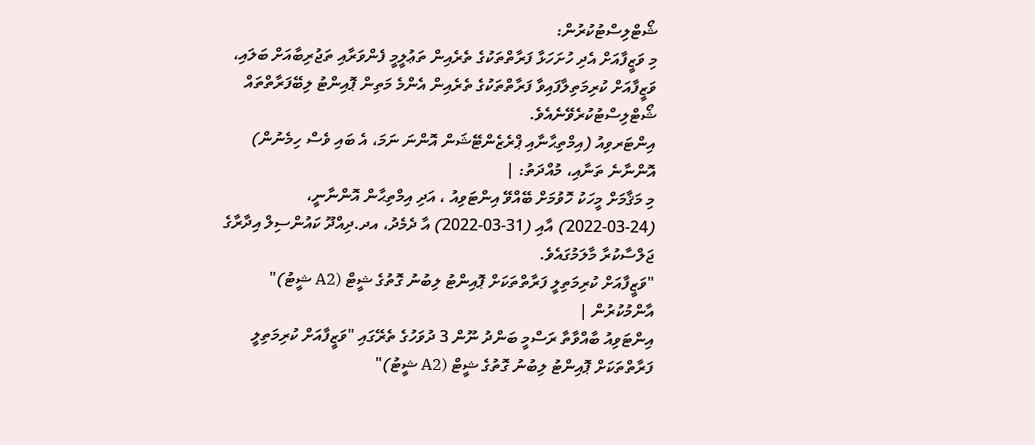ޝޯޓްލިސްޓުކުރުން:
މި ވަޒީފާއަށް އެދި ހުށަހަޅާ ފަރާތްތަކުގެ ތެރެއިން ތަޢުލީމީ ފެންވަރާއި ތަޖުރިބާއަށް ބަލައި، ވަޒީފާއަށް ކުރިމަތިލާފައިވާ ފަރާތްތަކުގެ ތެރެއިން އެންމެ މަތިން ޕޮއިންޓު ލިބޭފަރާތްތައް ޝޯޓްލިސްޓުކުރެވޭނެއެވެ.
އިންޓަރވިއު (އިމްތިޙާނާއި ޕްރެޒެންޓޭޝަން އޮންނަ ނަމަ، އެ ބައި ވެސް ހިމެނުން) އޮންނާނެ ތަނާއި، މުއްދަތު: |
މި މަޤާމަށް މީހަކު ހޮވުމަށް ބޭއްވޭ އިންޓަވިއު ، އަދި އިމްތިޙާން އޮންނާނީ، (24-03-2022) އާއި (31-03-2022) އާ ދެމެދު، އދ.ދިއްދޫ ކައުންސިލް އިދާރާގެ ޖަލްސާކުރާ މާލަމުގައެވެ.
"ވަޒީފާއަށް ކުރިމަތިލީ ފަރާތްތަކަށް ޕޮއިންޓު ލިބުނު ގޮތުގެ ޝީޓް (A2 ޝީޓު)" އާންމުކުރުން |
އިންޓަވިއު ބާއްވާތާ ރަސްމީ ބަންދު ނޫން 3 ދުވަހުގެ ތެރޭގައި "ވަޒީފާއަށް ކުރިމަތިލީ ފަރާތްތަކަށް ޕޮއިންޓު ލިބުނު ގޮތުގެ ޝީޓް (A2 ޝީޓު)"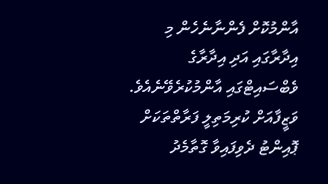އާންމުކޮށް ފެންނާނެހެން މި އިދާރާގައި އަދި އިދާރާގެ ވެބްސައިޓްގައި އާންމުކުރެވޭނެއެވެ. ވަޒީފާއަށް ކުރިމަތިލީ ފަރާތްތަކަށް ޕޮއިންޓު ދެވިފައިވާ ގޮތާމެދު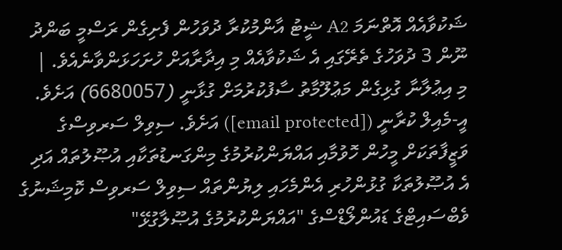ޝަކުވާއެއް އޮތްނަމަ A2 ޝީޓު އާންމުކުރާ ދުވަހުން ފެށިގެން ރަސްމީ ބަންދު ނޫން 3 ދުވަހުގެ ތެރޭގައި އެ ޝަކުވާއެއް މި އިދާރާއަށް ހުށަހަޅަންވާނެއެވެ. |
މި އިޢުލާނާ ގުޅިގެން މަޢުލޫމާތު ސާފުކުރުމަށް ގުޅާނީ (6680057) އަށެވެ. އީ-މެއިލް ކުރާނީ ([email protected]) އަށެވެ. ސިވިލް ސަރވިސްގެ ވަޒީފާތަކަށް މީހުން ހޮވުމާއި އައްޔަންކުރުމުގެ މިންގަނޑުތަކާއި އުޞޫލުތައް އަދި އެ އުޞޫލުތަކާ ގުޅުންހުރި އެންމެހައި ލިޔުންތައް ސިވިލް ސަރވިސް ކޮމިޝަނުގެ ވެބްސައިޓްގެ ޑައުންލޯޑްސްގެ "އައްޔަންކުރުމުގެ އުޞޫލާގުޅޭ"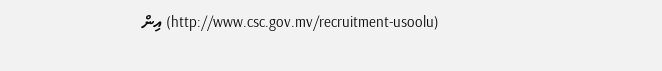(http://www.csc.gov.mv/recruitment-usoolu) އިން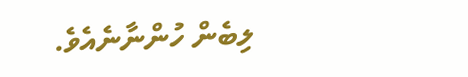ލިބެން ހުންނާނެއެވެ.